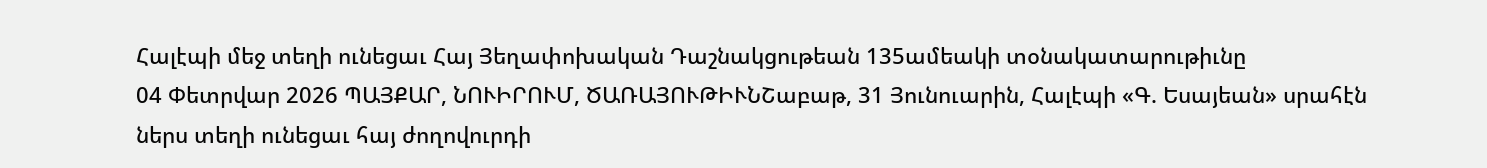Հալէպի մեջ տեղի ունեցաւ Հայ Յեղափոխական Դաշնակցութեան 135ամեակի տօնակատարութիւնը
04 Փետրվար 2026 ՊԱՅՔԱՐ, ՆՈՒԻՐՈՒՄ, ԾԱՌԱՅՈՒԹԻՒՆՇաբաթ, 31 Յունուարին, Հալէպի «Գ. Եսայեան» սրահէն ներս տեղի ունեցաւ հայ ժողովուրդի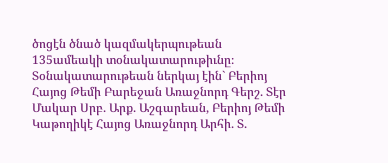ծոցէն ծնած կազմակերպութեան 135ամեակի տօնակատարութիւնը։
Տօնակատարութեան ներկայ էին` Բերիոյ Հայոց Թեմի Բարեջան Առաջնորդ Գերշ. Տէր Մակար Սրբ. Արք. Աշգարեան, Բերիոյ Թեմի Կաթողիկէ Հայոց Առաջնորդ Արհի. Տ.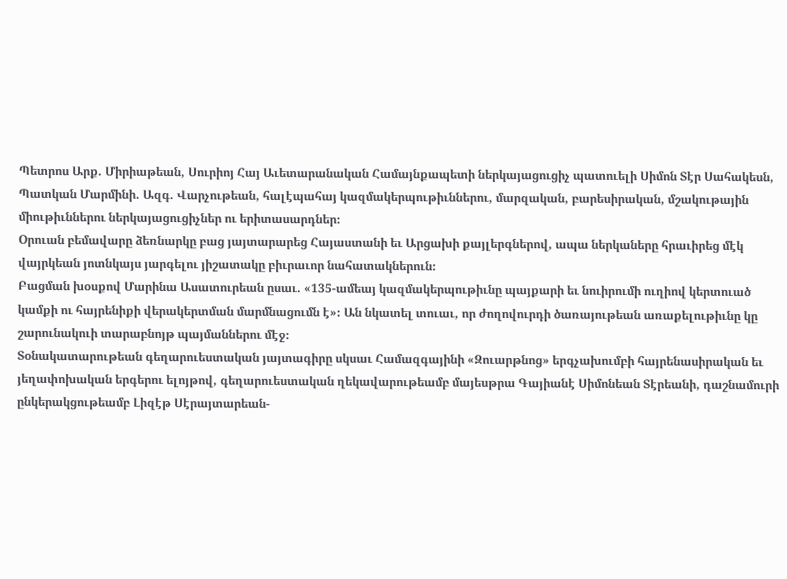Պետրոս Արք. Միրիաթեան, Սուրիոյ Հայ Աւետարանական Համայնքապետի ներկայացուցիչ պատուելի Սիմոն Տէր Սահակեսն, Պատկան Մարմինի. Ազգ. Վարչութեան, հալէպահայ կազմակերպութիւններու, մարզական, բարեսիրական, մշակութային միութիւններու ներկայացուցիչներ ու երիտասարդներ։
Օրուան բեմավարը ձեռնարկը բաց յայտարարեց Հայաստանի եւ Արցախի քայլերգներով, ապա ներկաները հրաւիրեց մէկ վայրկեան յոտնկայս յարգելու յիշատակը բիւրաւոր նահատակներուն։
Բացման խօսքով Մարինա Ասատուրեան ըսաւ. «135-ամեայ կազմակերպութիւնը պայքարի եւ նուիրումի ուղիով կերտուած կամքի ու հայրենիքի վերակերտման մարմնացումն է»։ Ան նկատել տուաւ, որ ժողովուրդի ծառայութեան առաքելութիւնը կը շարունակուի տարաբնոյթ պայմաններու մէջ։
Տօնակատարութեան գեղարուեստական յայտագիրը սկսաւ Համազգայինի «Զուարթնոց» երգչախումբի հայրենասիրական եւ յեղափոխական երգերու ելոյթով, գեղարուեստական ղեկավարութեամբ մայեսթրա Գայիանէ Սիմոնեան Տէրեանի, դաշնամուրի ընկերակցութեամբ Լիզէթ Սէրայտարեան-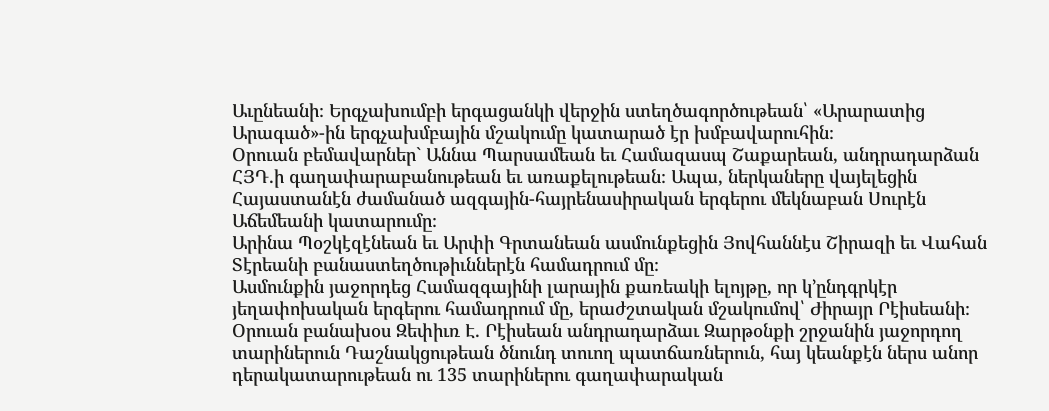Աւընեանի։ Երգչախումբի երգացանկի վերջին ստեղծագործութեան՝ «Արարատից Արագած»-ին երգչախմբային մշակումը կատարած էր խմբավարուհին։
Օրուան բեմավարներ` Աննա Պարսամեան եւ Համազասպ Շաքարեան, անդրադարձան ՀՅԴ.ի գաղափարաբանութեան եւ առաքելութեան։ Ապա, ներկաները վայելեցին Հայաստանէն ժամանած ազգային-հայրենասիրական երգերու մեկնաբան Սուրէն Աճեմեանի կատարումը։
Արինա Պօշկէզէնեան եւ Արփի Գրտանեան ասմունքեցին Յովհաննէս Շիրազի եւ Վահան Տէրեանի բանաստեղծութիւններէն համադրում մը։
Ասմունքին յաջորդեց Համազգայինի լարային քառեակի ելոյթը, որ կ՚ընդգրկէր յեղափոխական երգերու համադրում մը, երաժշտական մշակումով՝ Ժիրայր Րէիսեանի։
Օրուան բանախօս Զեփիւռ Է. Րէիսեան անդրադարձաւ Զարթօնքի շրջանին յաջորդող տարիներուն Դաշնակցութեան ծնունդ տուող պատճառներուն, հայ կեանքէն ներս անոր դերակատարութեան ու 135 տարիներու գաղափարական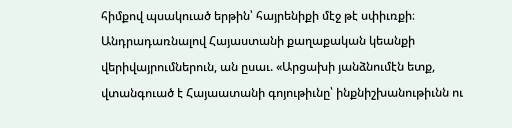հիմքով պսակուած երթին՝ հայրենիքի մէջ թէ սփիւռքի։
Անդրադառնալով Հայաստանի քաղաքական կեանքի վերիվայրումներուն, ան ըսաւ. «Արցախի յանձնումէն ետք, վտանգուած է Հայաատանի գոյութիւնը՝ ինքնիշխանութիւնն ու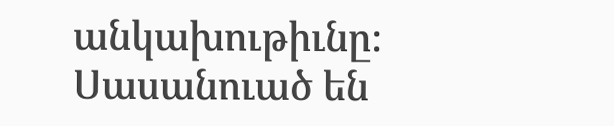անկախութիւնը։ Սասանուած են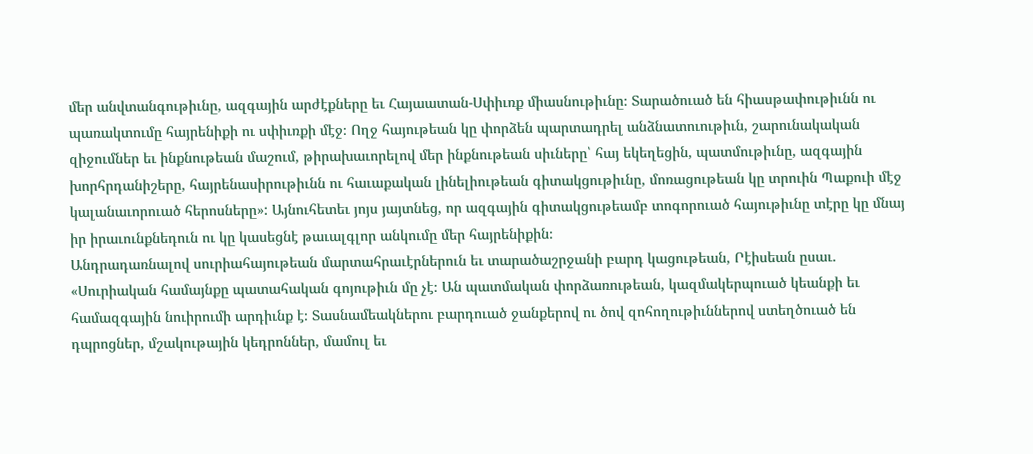մեր անվտանգութիւնը, ազգային արժէքները եւ Հայաատան-Սփիւռք միասնութիւնը։ Տարածուած են հիասթափութիւնն ու պառակտումը հայրենիքի ու սփիւռքի մէջ։ Ողջ հայութեան կը փորձեն պարտադրել անձնատուութիւն, շարունակական զիջումներ եւ ինքնութեան մաշում, թիրախաւորելով մեր ինքնութեան սիւները՝ հայ եկեղեցին, պատմութիւնը, ազգային խորհրդանիշերը, հայրենասիրութիւնն ու հաւաքական լինելիութեան գիտակցութիւնը, մոռացութեան կը տրուին Պաքուի մէջ կալանաւորուած հերոսները»: Այնուհետեւ յոյս յայտնեց, որ ազգային գիտակցութեամբ տոգորուած հայութիւնը տէրը կը մնայ իր իրաւունքնեդուն ու կը կասեցնէ թաւալգլոր անկումը մեր հայրենիքին։
Անդրադառնալով սուրիահայութեան մարտահրաւէրներուն եւ տարածաշրջանի բարդ կացութեան, Րէիսեան ըսաւ. «Սուրիական համայնքը պատահական գոյութիւն մը չէ։ Ան պատմական փորձառութեան, կազմակերպուած կեանքի եւ համազգային նուիրումի արդիւնք է։ Տասնամեակներու բարդուած ջանքերով ու ծով զոհողութիւններով ստեղծուած են դպրոցներ, մշակութային կեդրոններ, մամուլ եւ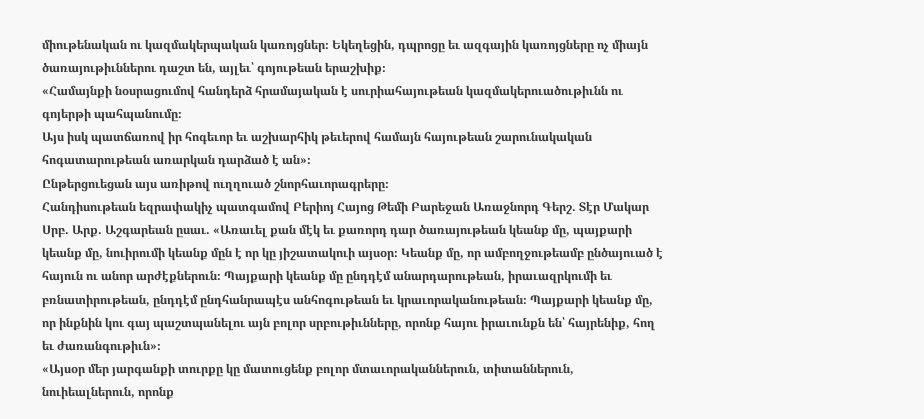միութենական ու կազմակերպական կառոյցներ։ Եկեղեցին, դպրոցը եւ ազգային կառոյցները ոչ միայն ծառայութիւններու դաշտ են, այլեւ՝ գոյութեան երաշխիք։
«Համայնքի նօսրացումով հանդերձ հրամայական է սուրիահայութեան կազմակերուածութիւնն ու գոյերթի պահպանումը։
Այս իսկ պատճառով իր հոգեւոր եւ աշխարհիկ թեւերով համայն հայութեան շարունակական հոգատարութեան առարկան դարձած է ան»։
Ընթերցուեցան այս առիթով ուղղուած շնորհաւորագրերը։
Հանդիսութեան եզրափակիչ պատգամով Բերիոյ Հայոց Թեմի Բարեջան Առաջնորդ Գերշ. Տէր Մակար Սրբ. Արք. Աշգարեան ըսաւ. «Առաւել քան մէկ եւ քառորդ դար ծառայութեան կեանք մը, պայքարի կեանք մը, նուիրումի կեանք մըն է որ կը յիշատակուի այսօր։ Կեանք մը, որ ամբողջութեամբ ընծայուած է հայուն ու անոր արժէքներուն։ Պայքարի կեանք մը ընդդէմ անարդարութեան, իրաւազրկումի եւ բռնատիրութեան, ընդդէմ ընդհանրապէս անհոգութեան եւ կրաւորականութեան։ Պայքարի կեանք մը, որ ինքնին կու գայ պաշտպանելու այն բոլոր սրբութիւնները, որոնք հայու իրաւունքն են՝ հայրենիք, հող եւ ժառանգութիւն»։
«Այսօր մեր յարգանքի տուրքը կը մատուցենք բոլոր մտաւորականներուն, տիտաններուն, նուիեալներուն, որոնք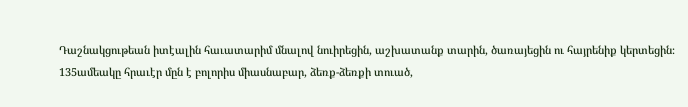Դաշնակցութեան իտէալին հաւատարիմ մնալով նուիրեցին, աշխատանք տարին, ծառայեցին ու հայրենիք կերտեցին։ 135ամեակը հրաւէր մըն է բոլորիս միասնաբար, ձեռք-ձեռքի տուած,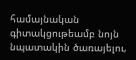համայնական գիտակցութեամբ նոյն նպատակին ծառայելու,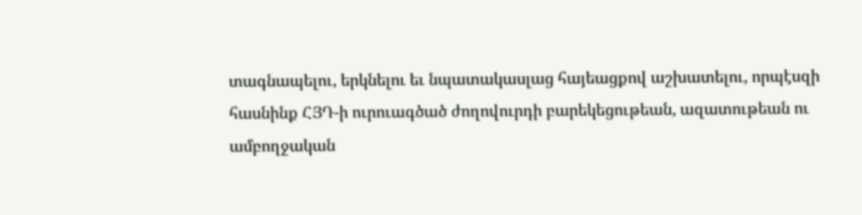տագնապելու, երկնելու եւ նպատակասլաց հայեացքով աշխատելու, որպէսզի հասնինք ՀՅԴ-ի ուրուագծած ժողովուրդի բարեկեցութեան, ազատութեան ու ամբողջական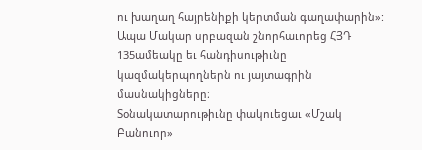ու խաղաղ հայրենիքի կերտման գաղափարին»:
Ապա Մակար սրբազան շնորհաւորեց ՀՅԴ 135ամեակը եւ հանդիսութիւնը կազմակերպողներն ու յայտագրին մասնակիցները։
Տօնակատարութիւնը փակուեցաւ «Մշակ Բանուոր»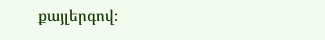քայլերգով։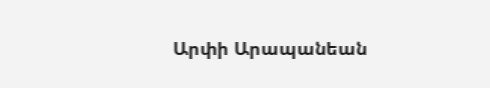Արփի Արապանեան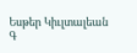Եսթեր Կիւլտալեան
Գ